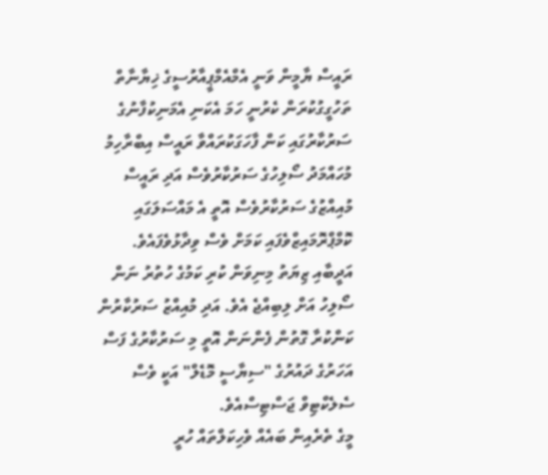ރައީސް ޔާމީން ވަނީ އެމްއެމްޕީއާރުސީގެ ޚިޔާނާތް ތަހުގީގުކުރަން ކެރުނީ ހަމަ އެކަނި އެމަނިކުފާނުގެ ސަރުކާރުގައި ކަން ފާހަގަކުރައްވާ ރައީސް އިބްރާހިމު މުހައްމަދު ސޯލިހުގެ ސަރުކާރުވެސް އަދި ރައީސް މުއިއްޒުގެ ސަރުކާރުވެސް އޮތީ އެ މައްސަލަގައި ކޮމްޕްރޮމައިޒްވެފައި ކަމަށް ވެސް ވިދާޅުވެފައެވެ.
އަދީބާއި ޒިޔަތު މިނިވަން ކުރި ކަމުގެ ހުތުރު ނަން ސޯލިހު އަށް ލިބިއްޖެ އެވެ. އަދި މުއިއްޒު ސަރުކާރުން ކަންކުރާ ގޮތުން ފެންނަން އޮތީ މި ސަރުކާރުގެ ފަސް އަހަރުގެ ދައުރުގެ "ސިޔާސީ މޮޑެލް" އަކީ ވެސް ސެލެކްޓިވް ޖަސްޓިސްއެވެ.
މީގެ ތެރެއިން ބައެއް ވެހިކަލްތައް ހުރީ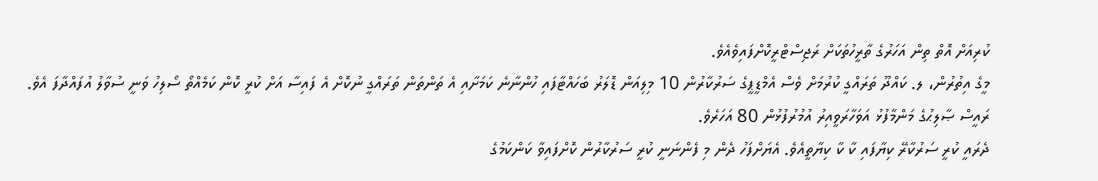ކުރިއަށް އޮތް ތިން އަހަރުގެ ތާރީހުތަކަށް ރަޖިސްޓްރީކޮށްފައިވެއެވެ.
މީގެ އިތުރުން، ލ. ކައްދޫ ތަރައްގީ ކުރުމަށް ވެސް އެމްޑީޕީގެ ސަރުކާރުން 10 މިލިއަން ޑޮލަރު ބަހައްޓާފައި ހުންނާނެ ކަމަށާއި އެ ތަންތަން ތަރައްގީ ނުކޮށް އެ ފައިސާ އަށް ކުރީ ކޮން ކަމެއްތޯ ސޯލިހު ވަނީ ސުވާލު އުފައްދާފަ އެވެ.
ރައީސް ޞާލިޙުގެ މަންމާފުޅު އަވަހާރަވީއިރު އުމުރުފުޅުން 80 އަހަރެވެ.
ދެރައީ ކުރީ ސަރުކާރޭ ކިޔާފައި ކާ ކާ ކިޔާތީއެވެ. އެޔަށްފަހު ދެން މި ފެންނަނީ ކުރީ ސަރުކާރުން ކޮށްފައިވާ ކަންކަމުގެ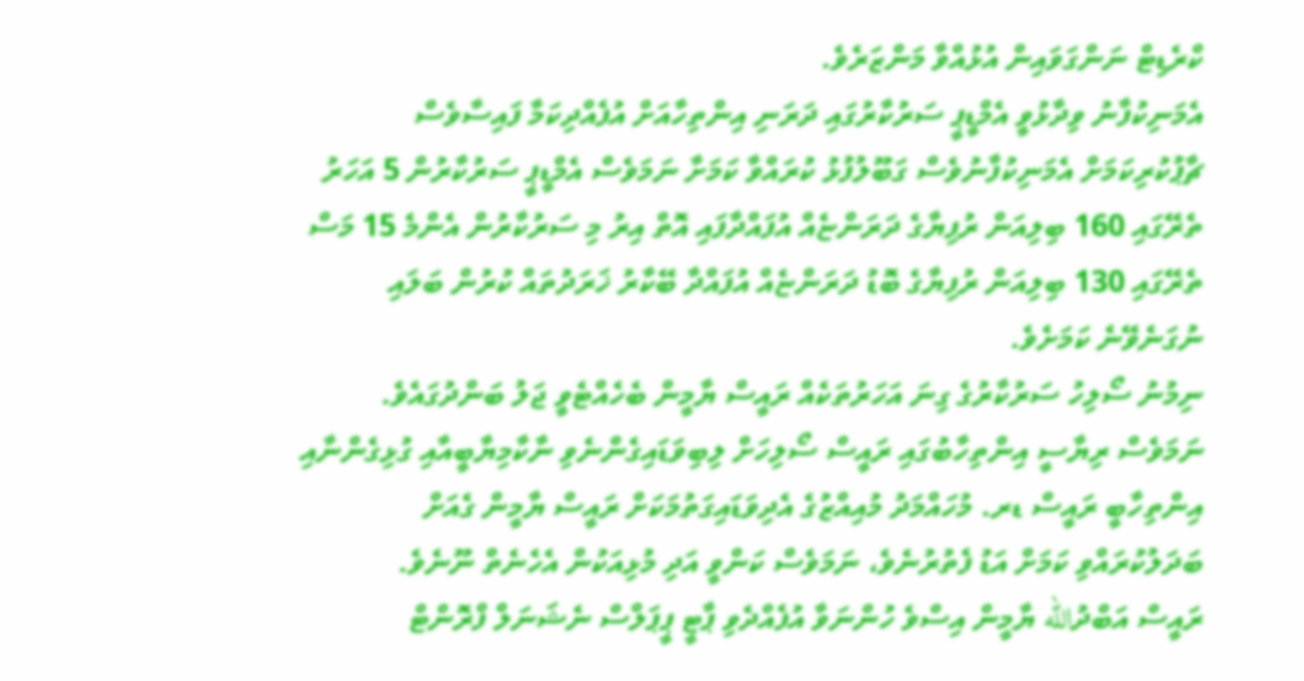ކްރެޑިޓް ނަންގަވައިން އުޅުއްވާ މަންޒަރެވެ.
އެމަނިކުފާނު ވިދާޅުވީ އެމްޑީޕީ ސަރުކާރުގައި ދަރަނި އިންތިހާއަށް އުފެއްދިކަމާ ފައިސާވެސް ޗާޕުކުރިކަމަށް އެމަނިކުފާނުވެސް ގަބޫލުފުޅު ކުރައްވާ ކަމަށާ ނަމަވެސް އެމްޑީޕީ ސަރުކާރުން 5 އަހަރު ތެރޭގައި 160 ބިލިއަން ރުފިޔާގެ ދަރަންޏެއް އުފައްދާފައި އޮތް އިރު މި ސަރުކާރުން އެންމެ 15 މަސް ތެރޭގައި 130 ބިލިއަން ރުފިޔާގެ ބޮޑު ދަރަންޏެއް އުފައްދާ ބޭކާރު ޚަރަދުތައް ކުރުން ބަލައި ނުގަނެވޭނެ ކަމަށެވެ.
ނިމުނު ސޯލިހު ސަރުކާރުގެ ގިނަ އަހަރުތަކެއް ރައީސް ޔާމީން ބެހެއްޓެވީ ޖަލު ބަންދުގައެވެ. ނަމަވެސް ރިޔާސީ އިންތިހާބުގައި ރައީސް ސޯލިހަށް ލިބިވަޑައިގެންނެވި ނާކާމިޔާބީއާއި ގުޅިގެންނާއި އިންތިހާބީ ރައީސް ޑރ. މުހައްމަދު މުއިއްޒުގެ އެދިވަޑައިގަތުމަކަށް ރައީސް ޔާމީން ގެއަށް ބަދަލުކުރައްވި ކަމަށް އަޑު ފެތުރުނެވެ، ނަމަވެސް ކަންވީ އަދި މުޅިއަކުން އެހެނެތް ނޫނެވެ.
ރައީސް އަބްދުالله ޔާމީން އިސްވެ ހުންނަވާ އުފެއްދެވި ޕާޓީ ޕީޕަލްސް ނެޝަނަލް ފްރޮންޓް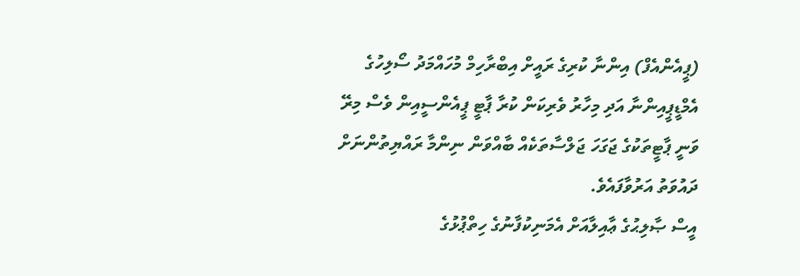(ޕީއެންއެފް) އިންނާ ކުރިގެ ރައީށް އިބްރާހިމް މުހައްމަދު ސޯލިހުގެ އެމްޑީޕީއިންނާ އަދި މިހާރު ވެރިކަން ކުރާ ޕާޓީ ޕީއެންސީއިން ވެސް މިރޭ ވަނީ ޕާޓީތަކުގެ ޖަގަހަ ޖަލްސާތަކެއް ބާއްވަން ނިންމާ ރައްޔިތުންނަށް ދައުވަތު އަރުވާފައެވެ.
އީސް ޞާލިޙުގެ ޢާއިލާއަށް އެމަނިކުފާނުގެ ހިތްޕުޅުގެ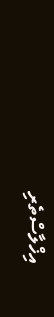އިޚްލާސްތެރި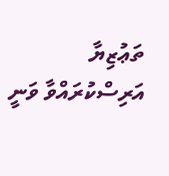ތަޢުޒިޔާ އަރިސްކުރައްވާ ވަނީ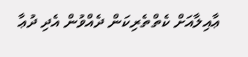ޢާއިލާއަށް ކެތްތެރިކަން ދެއްވުން އެދި ދުޢާ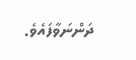ދަންނަވާފައެވެ.